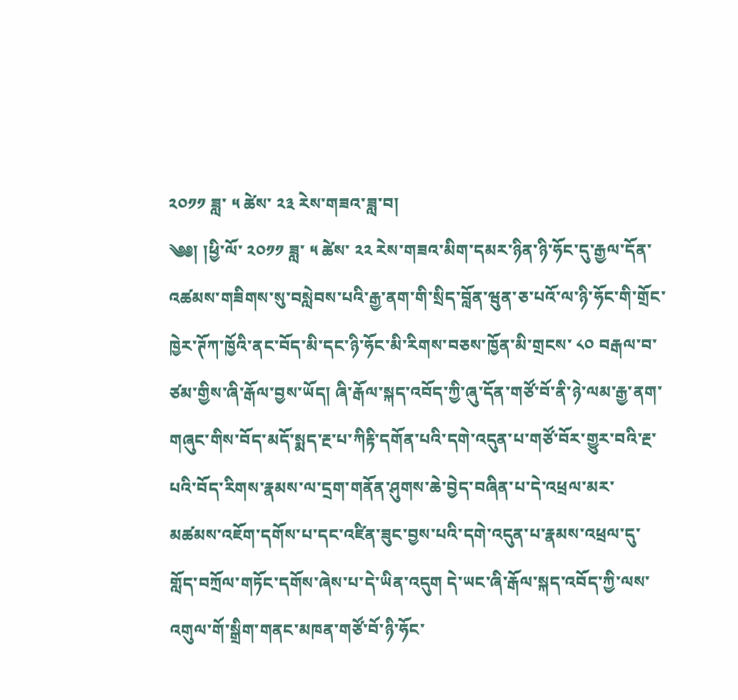༢༠༡༡ ཟླ་ ༥ ཚེས་ ༢༣ རེས་གཟའ་ཟླ་བ།
༄༅། །ཕྱི་ལོ་ ༢༠༡༡ ཟླ་ ༥ ཚེས་ ༢༢ རེས་གཟའ་མིག་དམར་ཉིན་ཉི་ཧོང་དུ་རྒྱལ་དོན་འཚམས་གཟིགས་སུ་བསླེབས་པའི་རྒྱ་ནག་གི་སྲིད་བློན་ཝུན་ཅ་པའོ་ལ་ཉི་ཧོང་གི་གྲོང་ཁྱེར་ཊོཀ་ཁྱོའི་ནང་བོད་མི་དང་ཉི་ཧོང་མི་རིགས་བཅས་ཁྱོན་མི་གྲངས་ ༨༠ བརྒལ་བ་ཙམ་གྱིས་ཞི་རྒོལ་བྱས་ཡོད། ཞི་རྒོལ་སྐད་འབོད་ཀྱི་ཞུ་དོན་གཙོ་བོ་ནི་ཉེ་ལམ་རྒྱ་ནག་གཞུང་གིས་བོད་མདོ་སྨད་རྔ་པ་ཀིརྟི་དགོན་པའི་དགེ་འདུན་པ་གཙོ་བོར་གྱུར་བའི་རྔ་པའི་བོད་རིགས་རྣམས་ལ་དྲག་གནོན་ཤུགས་ཆེ་བྱེད་བཞིན་པ་དེ་འཕྲལ་མར་མཚམས་འཇོག་དགོས་པ་དང་འཛིན་ཟུང་བྱས་པའི་དགེ་འདུན་པ་རྣམས་འཕྲལ་དུ་གློད་བཀྲོལ་གཏོང་དགོས་ཞེས་པ་དེ་ཡིན་འདུག དེ་ཡང་ཞི་རྒོལ་སྐད་འབོད་ཀྱི་ལས་འགུལ་གོ་སྒྲིག་གནང་མཁན་གཙོ་བོ་ཉི་ཧོང་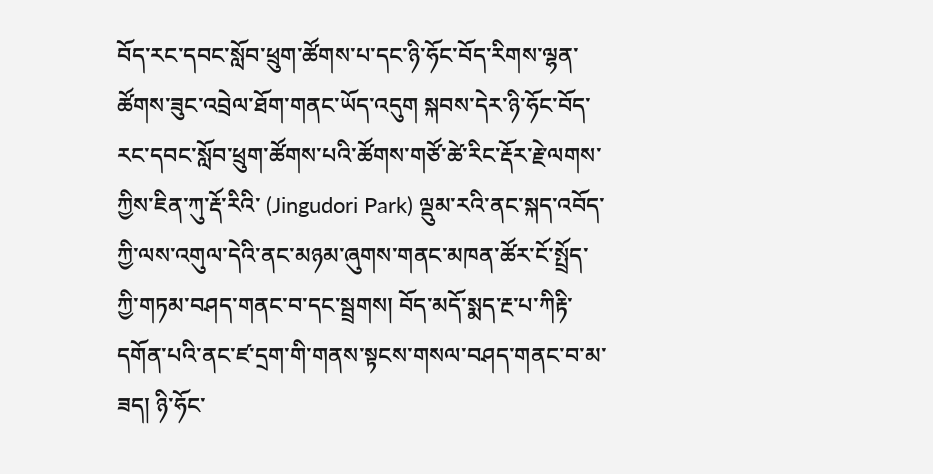བོད་རང་དབང་སློབ་ཕྲུག་ཚོགས་པ་དང་ཉི་ཧོང་བོད་རིགས་ལྷན་ཚོགས་ཟུང་འབྲེལ་ཐོག་གནང་ཡོད་འདུག སྐབས་དེར་ཉི་ཧོང་བོད་རང་དབང་སློབ་ཕྲུག་ཚོགས་པའི་ཚོགས་གཙོ་ཚེ་རིང་རྡོར་རྗེ་ལགས་ཀྱིས་ཇིན་ཀུ་རྡོ་རིའི་ (Jingudori Park) ལྡུམ་རའི་ནང་སྐད་འབོད་ཀྱི་ལས་འགུལ་དེའི་ནང་མཉམ་ཞུགས་གནང་མཁན་ཚོར་ངོ་སྤྲོད་ཀྱི་གཏམ་བཤད་གནང་བ་དང་སྦྲགས། བོད་མདོ་སྨད་རྔ་པ་ཀིརྟི་དགོན་པའི་ནང་ཛ་དྲག་གི་གནས་སྟངས་གསལ་བཤད་གནང་བ་མ་ཟད། ཉི་ཧོང་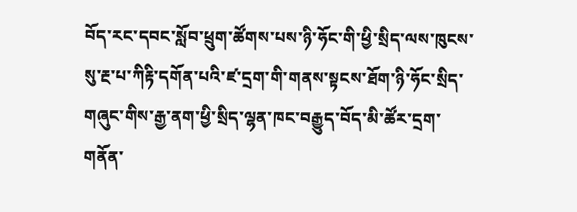བོད་རང་དབང་སློབ་ཕྲུག་ཚོགས་པས་ཉི་ཧོང་གི་ཕྱི་སྲིད་ལས་ཁུངས་སུ་རྔ་པ་ཀིརྟི་དགོན་པའི་ཛ་དྲག་གི་གནས་སྟངས་ཐོག་ཉི་ཧོང་སྲིད་གཞུང་གིས་རྒྱ་ནག་ཕྱི་སྲིད་ལྷན་ཁང་བརྒྱུད་བོད་མི་ཚོར་དྲག་གནོན་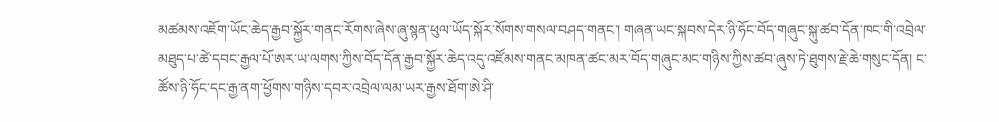མཚམས་འཇོག་ཡོང་ཆེད་རྒྱབ་སྐྱོར་གནང་རོགས་ཞེས་ཞུ་སྙན་ཕུལ་ཡོད་སྐོར་སོགས་གསལ་བཤད་གནང་། གཞན་ཡང་སྐབས་དེར་ཉི་ཧོང་བོད་གཞུང་སྐུ་ཚབ་དོན་ཁང་གི་འབྲེལ་མཐུད་པ་ཚེ་དབང་རྒྱལ་པོ་ཨར་ཡ་ལགས་ཀྱིས་བོད་དོན་རྒྱབ་སྐྱོར་ཆེད་འདུ་འཛོམས་གནང་མཁན་ཚང་མར་བོད་གཞུང་མང་གཉིས་ཀྱིས་ཚབ་ཞུས་ཏེ་ཐུགས་རྗེ་ཆེ་གསུང་དོན། ང་ཚོས་ཉི་ཧོང་དང་རྒྱ་ནག་ཕྱོགས་གཉིས་དབར་འབྲེལ་ལམ་ཡར་རྒྱས་ཐོག་ཨེ་ཤི་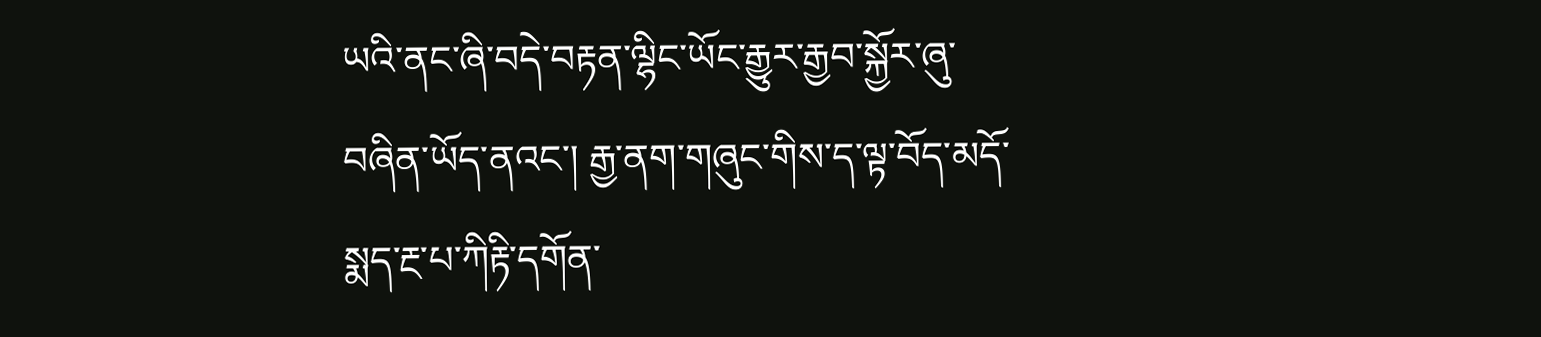ཡའི་ནང་ཞི་བདེ་བརྟན་ལྷིང་ཡོང་རྒྱུར་རྒྱབ་སྐྱོར་ཞུ་བཞིན་ཡོད་ནའང་། རྒྱ་ནག་གཞུང་གིས་ད་ལྟ་བོད་མདོ་སྨད་རྔ་པ་ཀིརྟི་དགོན་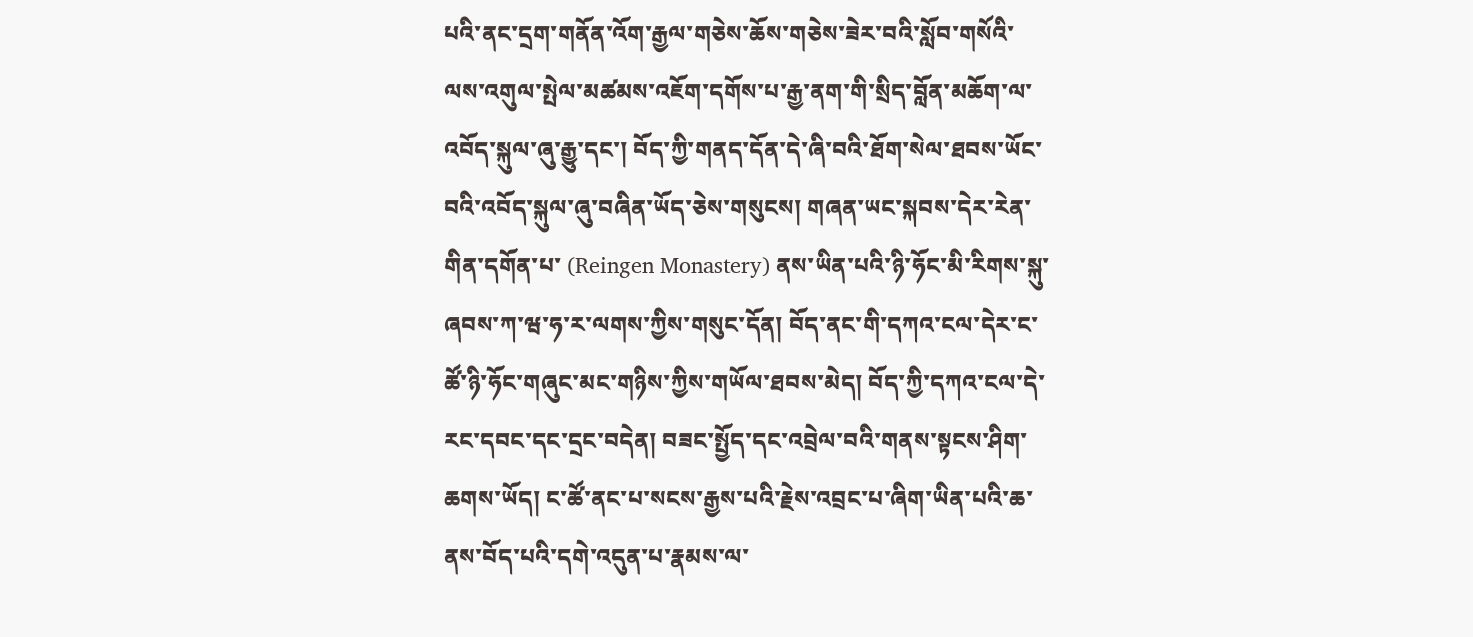པའི་ནང་དྲག་གནོན་འོག་རྒྱལ་གཅེས་ཆོས་གཅེས་ཟེར་བའི་སློབ་གསོའི་ལས་འགུལ་སྤེལ་མཚམས་འཇོག་དགོས་པ་རྒྱ་ནག་གི་སྲིད་བློན་མཆོག་ལ་འབོད་སྐུལ་ཞུ་རྒྱུ་དང་། བོད་ཀྱི་གནད་དོན་དེ་ཞི་བའི་ཐོག་སེལ་ཐབས་ཡོང་བའི་འབོད་སྐུལ་ཞུ་བཞིན་ཡོད་ཅེས་གསུངས། གཞན་ཡང་སྐབས་དེར་རེན་གིན་དགོན་པ་ (Reingen Monastery) ནས་ཡིན་པའི་ཉི་ཧོང་མི་རིགས་སྐུ་ཞབས་ཀ་ཝ་ཧ་ར་ལགས་ཀྱིས་གསུང་དོན། བོད་ནང་གི་དཀའ་ངལ་དེར་ང་ཚོ་ཉི་ཧོང་གཞུང་མང་གཉིས་ཀྱིས་གཡོལ་ཐབས་མེད། བོད་ཀྱི་དཀའ་ངལ་དེ་རང་དབང་དང་དྲང་བདེན། བཟང་སྤྱོད་དང་འབྲེལ་བའི་གནས་སྟངས་ཤིག་ཆགས་ཡོད། ང་ཚོ་ནང་པ་སངས་རྒྱས་པའི་རྗེས་འབྲང་པ་ཞིག་ཡིན་པའི་ཆ་ནས་བོད་པའི་དགེ་འདུན་པ་རྣམས་ལ་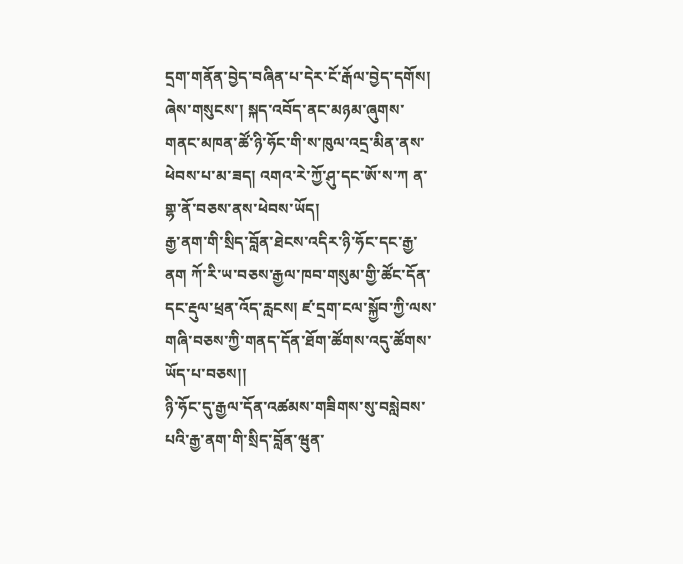དྲག་གནོན་བྱེད་བཞིན་པ་དེར་ངོ་རྒོལ་བྱེད་དགོས། ཞེས་གསུངས་། སྐད་འབོད་ནང་མཉམ་ཞུགས་གནང་མཁན་ཚོ་ཉི་ཧོང་གི་ས་ཁུལ་འདྲ་མིན་ནས་ཕེབས་པ་མ་ཟད། འགའ་རེ་ཀྱོ་ཤུ་དང་ཨོ་ས་ཀ ན་གྷ་ནོ་བཅས་ནས་ཕེབས་ཡོད།
རྒྱ་ནག་གི་སྲིད་བློན་ཐེངས་འདིར་ཉི་ཧོང་དང་རྒྱ་ནག ཀོ་རི་ཡ་བཅས་རྒྱལ་ཁབ་གསུམ་གྱི་ཚོང་དོན་དང་རྡུལ་ཕྲན་འོད་རླངས། ཛ་དྲག་ངལ་སྐྱོབ་ཀྱི་ལས་གཞི་བཅས་ཀྱི་གནད་དོན་ཐོག་ཚོགས་འདུ་ཚོགས་ཡོད་པ་བཅས།།
ཉི་ཧོང་དུ་རྒྱལ་དོན་འཚམས་གཟིགས་སུ་བསླེབས་པའི་རྒྱ་ནག་གི་སྲིད་བློན་ཝུན་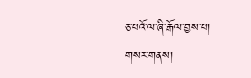ཅ་པའོ་ལ་ཞི་རྒོལ་བྱས་པ།
གསར་གནས།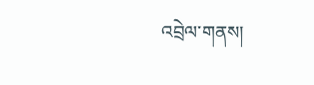འབྲེལ་གནས།